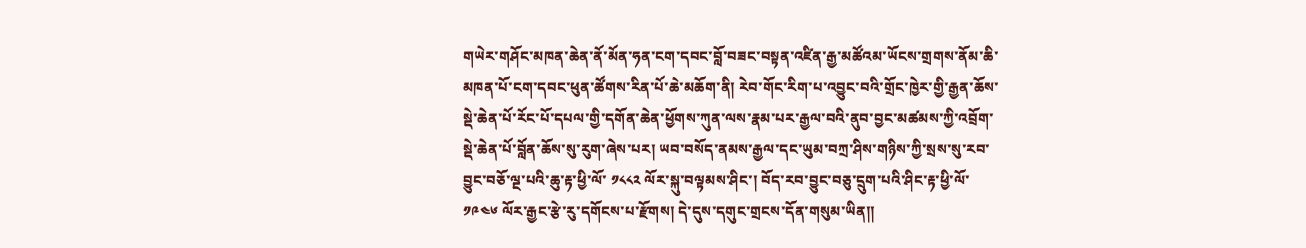གཡེར་གཤོང་མཁན་ཆེན་ནོ་མོན་ཧན་ངག་དབང་བློ་བཟང་བསྟན་འཛིན་རྒྱ་མཚོའམ་ཡོངས་གྲགས་ནོམ་ཆི་མཁན་པོ་ངག་དབང་ཕུན་ཚོགས་རིན་པོ་ཆེ་མཆོག་ནི། རེབ་གོང་རིག་པ་འབྱུང་བའི་གྲོང་ཁྱེར་གྱི་རྒྱན་ཆོས་སྡེ་ཆེན་པོ་རོང་པོ་དཔལ་གྱི་དགོན་ཆེན་ཕྱོགས་ཀུན་ལས་རྣམ་པར་རྒྱལ་བའི་ནུབ་བྱང་མཚམས་ཀྱི་འབྲོག་སྡེ་ཆེན་པོ་བློན་ཆོས་སུ་རུག་ཞེས་པར། ཡབ་བསོད་ནམས་རྒྱལ་དང་ཡུམ་བཀྲ་ཤིས་གཉིས་ཀྱི་སྲས་སུ་རབ་བྱུང་བཅོ་ལྔ་པའི་ཆུ་རྟ་ཕྱི་ལོ་ ༡༨༨༢ ལོར་སྐུ་བལྟམས་ཤིང་། བོད་རབ་བྱུང་བཅུ་དྲུག་པའི་ཤིང་རྟ་ཕྱི་ལོ་ ༡༩༤༦ ལོར་རྒྱང་རྩེ་རུ་དགོངས་པ་རྫོགས། དེ་དུས་དགུང་གྲངས་དོན་གསུམ་ཡིན།།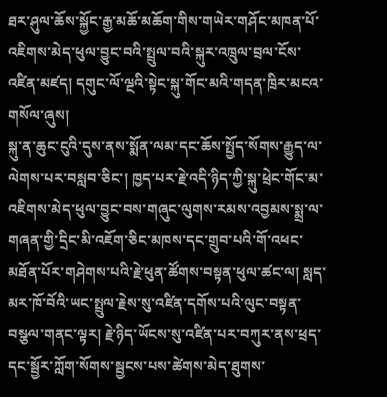ཐར་ཤུལ་ཆོས་སྐྱོང་རྒྱ་མཆོ་མཆོག་གིས་གཡེར་གཤོང་མཁན་པོ་འཇིགས་མེད་ཕུལ་བྱུང་བའི་སྤྲུལ་བའི་སྐུར་འཁྲུལ་བྲལ་ངོས་འཛིན་མཛད། དགུང་ལོ་ལྔའི་སྟེང་སྐུ་གོང་མའི་གདན་ཁྲིར་མངའ་གསོལ་ཞུས།
སྐུ་ན་ཆུང་ངུའི་དུས་ནས་སྨོན་ལམ་དང་ཆོས་སྤྱོད་སོགས་རྒྱུད་ལ་ལེགས་པར་བསླབ་ཅིང་། ཁྱད་པར་རྗེ་འདི་ཉིད་ཀྱི་སྐུ་ཕྲེང་གོང་མ་འཇིགས་མེད་ཕུལ་བྱུང་བས་གཞུང་ལུགས་རམས་འབྱམས་སྨྲ་ལ་གཞན་གྱི་དྲིང་མི་འཇོག་ཅིང་མཁས་དང་གྲུབ་པའི་གོ་འཕང་མཐོན་པོར་གཤེགས་པའི་རྗེ་ཕུན་ཚོགས་བསྟན་ཕུལ་ཚང་ལ། སླད་མར་ཁོ་བོའི་ཡང་སྤྲུལ་རྗེས་སུ་འཛིན་དགོས་པའི་ལུང་བསྟན་བསྩལ་གནང་ལྟར། རྗེ་ཉིད་ཡོངས་སུ་འཛིན་པར་བཀུར་ནས་ཕྲད་དང་སྦྱོར་ཀློག་སོགས་སྦྱངས་པས་ཚེགས་མེད་ཐུགས་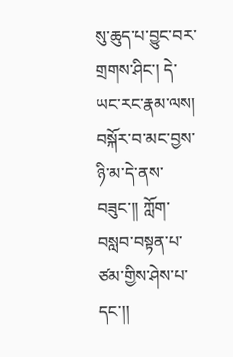སུ་ཆུད་པ་བྱུང་བར་གྲགས་ཤིང་། དེ་ཡང་རང་རྣམ་ལས། བསྐོར་བ་མང་བྱས་ཉི་མ་དེ་ནས་བཟུང་།། ཀློག་བསླབ་བསྟན་པ་ཙམ་གྱིས་ཤེས་པ་དང་།།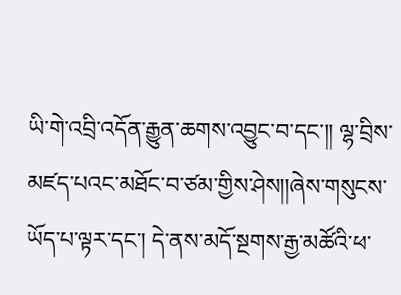ཡི་གེ་འབྲི་འདོན་རྒྱུན་ཆགས་འབྱུང་བ་དང་།། ལྷ་བྲིས་མཛད་པའང་མཐོང་བ་ཙམ་གྱིས་ཤེས།།ཞེས་གསུངས་ཡོད་པ་ལྟར་དང་། དེ་ནས་མདོ་སྔགས་རྒྱ་མཚོའི་ཕ་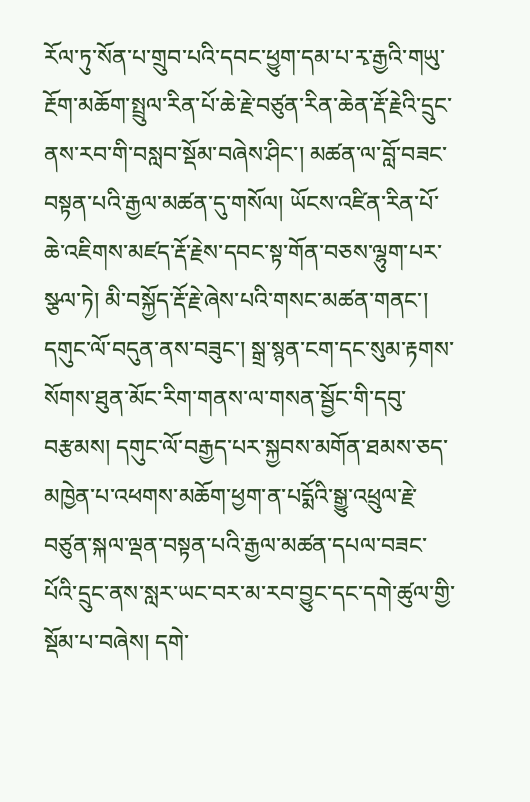རོལ་ཏུ་སོན་པ་གྲུབ་པའི་དབང་ཕྱུག་དམ་པ་རྭ་རྒྱའི་གཡུ་རྔོག་མཆོག་སྤྲུལ་རིན་པོ་ཆེ་རྗེ་བཙུན་རིན་ཆེན་རྡོ་རྗེའི་དྲུང་ནས་རབ་གི་བསླབ་སྡོམ་བཞེས་ཤིང་། མཚན་ལ་བློ་བཟང་བསྟན་པའི་རྒྱལ་མཚན་དུ་གསོལ། ཡོངས་འཛིན་རིན་པོ་ཆེ་འཇིགས་མཛད་རྡོ་རྗེས་དབང་སྟ་གོན་བཅས་ལྷུག་པར་སྩལ་ཏེ། མི་བསྐྱོད་རྡོ་རྗེ་ཞེས་པའི་གསང་མཚན་གནང་།
དགུང་ལོ་བདུན་ནས་བཟུང་། སྒྲ་སྙན་ངག་དང་སུམ་རྟགས་སོགས་ཐུན་མོང་རིག་གནས་ལ་གསན་སྦྱོང་གི་དབུ་བརྩམས། དགུང་ལོ་བརྒྱད་པར་སྐྱབས་མགོན་ཐམས་ཅད་མཁྱེན་པ་འཕགས་མཆོག་ཕྱག་ན་པདྨོའི་སྒྱུ་འཕྲུལ་རྗེ་བཙུན་སྐལ་ལྡན་བསྟན་པའི་རྒྱལ་མཚན་དཔལ་བཟང་པོའི་དྲུང་ནས་སླར་ཡང་བར་མ་རབ་བྱུང་དང་དགེ་ཚུལ་གྱི་སྡོམ་པ་བཞེས། དགེ་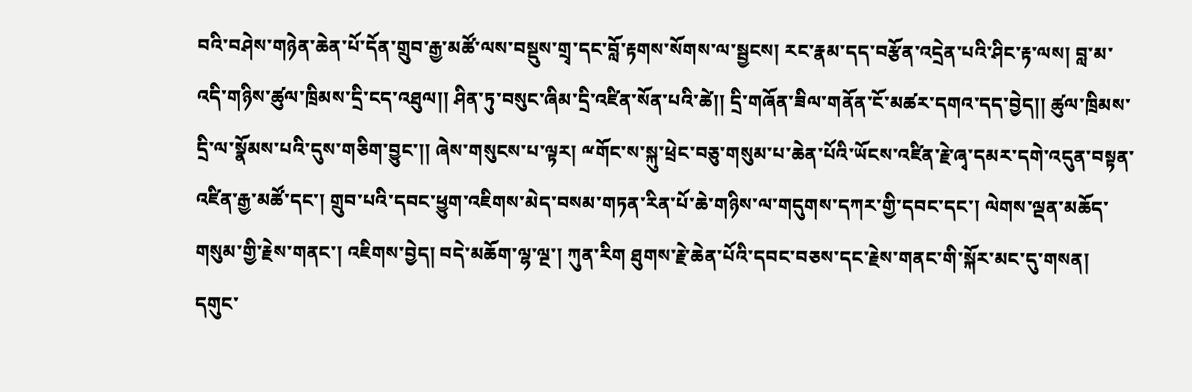བའི་བཤེས་གཉེན་ཆེན་པོ་དོན་གྲུབ་རྒྱ་མཚོ་ལས་བསྡུས་གྲྭ་དང་བློ་རྟགས་སོགས་ལ་སྦྱངས། རང་རྣམ་དད་བརྩོན་འདྲེན་པའི་ཤིང་རྟ་ལས། བླ་མ་འདི་གཉིས་ཚུལ་ཁྲིམས་དྲི་ངད་འཐུལ།། ཤིན་ཏུ་བསུང་ཞིམ་དྲི་འཛིན་སོན་པའི་ཚེ།། དྲི་གཞོན་ཟིལ་གནོན་ངོ་མཚར་དགའ་དད་བྱེད།། ཚུལ་ཁྲིམས་དྲི་ལ་སྣོམས་པའི་དུས་གཅིག་བྱུང་།། ཞེས་གསུངས་པ་ལྟར། ྋགོང་ས་སྐུ་ཕྲེང་བཅུ་གསུམ་པ་ཆེན་པོའི་ཡོངས་འཛིན་རྗེ་ཞྭ་དམར་དགེ་འདུན་བསྟན་འཛིན་རྒྱ་མཚོ་དང་། གྲུབ་པའི་དབང་ཕྱུག་འཇིགས་མེད་བསམ་གཏན་རིན་པོ་ཆེ་གཉིས་ལ་གདུགས་དཀར་གྱི་དབང་དང་། ལེགས་ལྡན་མཆོད་གསུམ་གྱི་རྗེས་གནང་། འཇིགས་བྱེད། བདེ་མཆོག་ལྷ་ལྔ་། ཀུན་རིག ཐུགས་རྗེ་ཆེན་པོའི་དབང་བཅས་དང་རྗེས་གནང་གི་སྐོར་མང་དུ་གསན།
དགུང་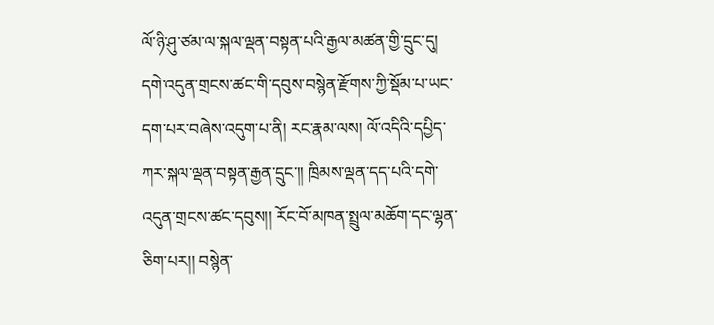ལོ་ཉི་ཤུ་ཙམ་ལ་སྐལ་ལྡན་བསྟན་པའི་རྒྱལ་མཚན་གྱི་དྲུང་དུ། དགེ་འདུན་གྲངས་ཚང་གི་དབུས་བསྙེན་རྫོགས་ཀྱི་སྡོམ་པ་ཡང་དག་པར་བཞེས་འདུག་པ་ནི། རང་རྣམ་ལས། ལོ་འདིའི་དཔྱིད་ཀར་སྐལ་ལྡན་བསྟན་རྒྱན་དྲུང་།། ཁྲིམས་ལྡན་དད་པའི་དགེ་འདུན་གྲངས་ཚང་དབུས།། རོང་བོ་མཁན་སྤྲུལ་མཆོག་དང་ལྷན་ཅིག་པར།། བསྙེན་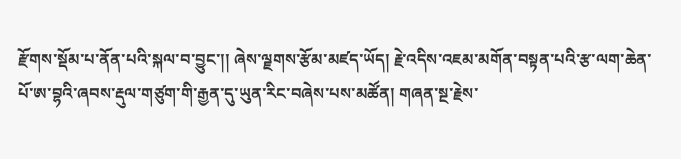རྫོགས་སྡོམ་པ་ནོན་པའི་སྐལ་བ་བྱུང་།། ཞེས་ལྗགས་རྩོམ་མཛད་ཡོད། རྗེ་འདིས་འཇམ་མགོན་བསྟན་པའི་རྩ་ལག་ཆེན་པོ་ཨ་བྷའི་ཞབས་རྡུལ་གཙུག་གི་རྒྱན་དུ་ཡུན་རིང་བཞེས་པས་མཚོན། གཞན་སྔ་རྗེས་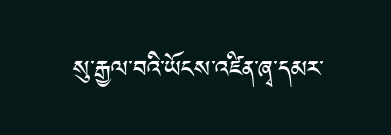སུ་རྒྱལ་བའི་ཡོངས་འཛིན་ཞྭ་དམར་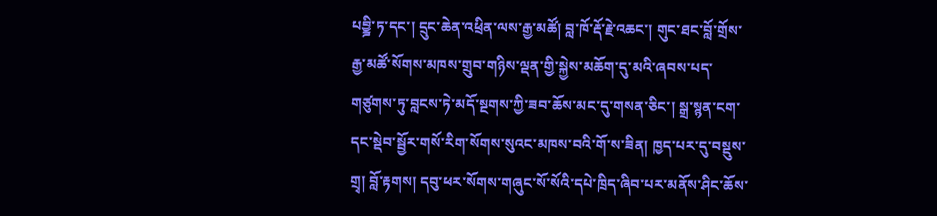པབྱྜི་ཏ་དང་། དྲུང་ཆེན་འཕྲིན་ལས་རྒྱ་མཚོ། བླ་ཁོ་རྡོ་རྗེ་འཆང་། གུང་ཐང་བློ་གྲོས་རྒྱ་མཚོ་སོགས་མཁས་གྲུབ་གཉིས་ལྡན་གྱི་སྐྱེས་མཆོག་དུ་མའི་ཞབས་པད་གཙུགས་ཏུ་བླངས་ཏེ་མདོ་སྔགས་ཀྱི་ཟབ་ཆོས་མང་དུ་གསན་ཅིང་། སྒྲ་སྙན་ངག་དང་སྡེབ་སྦྱོར་གསོ་རིག་སོགས་སུའང་མཁས་བའི་གོ་ས་ཟིན། ཁྱད་པར་དུ་བསྡུས་གྲྭ། བློ་རྟགས། དབུ་ཕར་སོགས་གཞུང་སོ་སོའི་དཔེ་ཁྲིད་ཞིབ་པར་མནོས་ཤིང་ཆོས་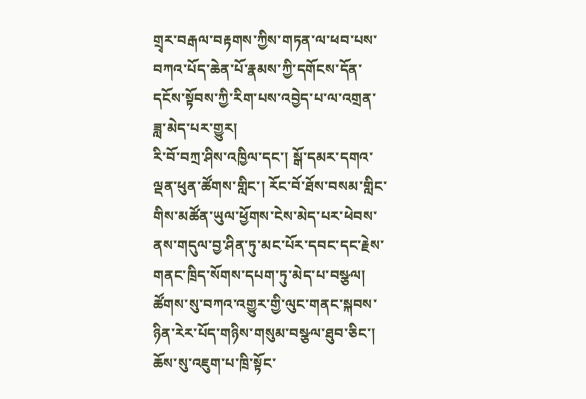གྲྭར་བརྒལ་བརྟགས་ཀྱིས་གཏན་ལ་ཕབ་པས་བཀའ་པོད་ཆེན་པོ་རྣམས་ཀྱི་དགོངས་དོན་དངོས་སྟོབས་ཀྱི་རིག་པས་འབྱེད་པ་ལ་འགྲན་ཟླ་མེད་པར་གྱུར།
རི་བོ་བཀྲ་ཤིས་འཁྱིལ་དང་། སྒོ་དམར་དགའ་ལྡན་ཕུན་ཚོགས་གླིང་། རོང་བོ་ཐོས་བསམ་གླིང་གིས་མཚོན་ཡུལ་ཕྱོགས་ངེས་མེད་པར་ཕེབས་ནས་གདུལ་བྱ་ཤིན་ཏུ་མང་པོར་དབང་དང་རྗེས་གནང་ཁྲིད་སོགས་དཔག་ཏུ་མེད་པ་བསྩལ། ཚོགས་སུ་བཀའ་འགྱུར་གྱི་ལུང་གནང་སྐབས་ཉིན་རེར་པོད་གཉིས་གསུམ་བསྩལ་ཐུབ་ཅིང་། ཆོས་སུ་འཇུག་པ་ཁྲི་སྟོང་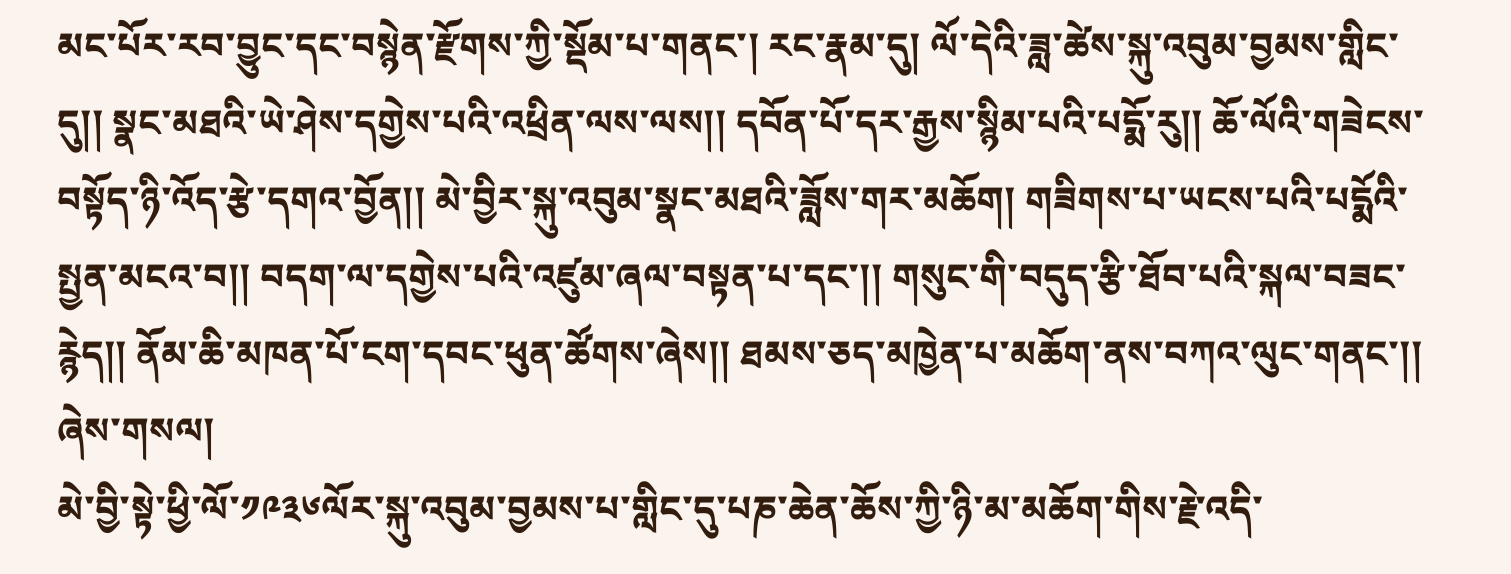མང་པོར་རབ་བྱུང་དང་བསྙེན་རྫོགས་ཀྱི་སྡོམ་པ་གནང་། རང་རྣམ་དུ། ལོ་དེའི་ཟླ་ཚེས་སྐུ་འབུམ་བྱམས་གླིང་དུ།། སྣང་མཐའི་ཡེ་ཤེས་དགྱེས་པའི་འཕྲིན་ལས་ལས།། དབོན་པོ་དར་རྒྱས་སྙིམ་པའི་པདྨོ་རུ།། ཆོ་ལོའི་གཟེངས་བསྟོད་ཉི་འོད་རྩེ་དགའ་བྱོན།། མེ་བྱིར་སྐུ་འབུམ་སྣང་མཐའི་ཟློས་གར་མཆོག། གཟིགས་པ་ཡངས་པའི་པདྨོའི་སྤྱན་མངའ་བ།། བདག་ལ་དགྱེས་པའི་འཛུམ་ཞལ་བསྟན་པ་དང་།། གསུང་གི་བདུད་རྩི་ཐོབ་པའི་སྐལ་བཟང་རྙེད།། ནོམ་ཆི་མཁན་པོ་ངག་དབང་ཕུན་ཚོགས་ཞེས།། ཐམས་ཅད་མཁྱེན་པ་མཆོག་ནས་བཀའ་ལུང་གནང་།། ཞེས་གསལ།
མེ་བྱི་སྟེ་ཕྱི་ལོ་༡༩༣༦ལོར་སྐུ་འབུམ་བྱམས་པ་གླིང་དུ་པཎ་ཆེན་ཆོས་ཀྱི་ཉི་མ་མཆོག་གིས་རྗེ་འདི་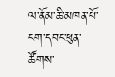ལ་ནོམ་ཆི་མཁན་པོ་ངག་དབང་ཕུན་ཚོགས་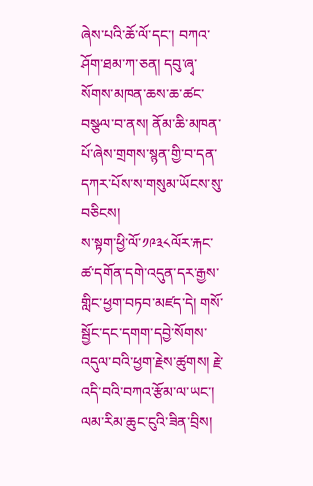ཞེས་པའི་ཆོ་ལོ་དང་། བཀའ་ཤོག་ཐམ་ཀ་ཅན། དབུ་ཞྭ་སོགས་མཁན་ཆས་ཆ་ཚང་བསྩལ་བ་ནས། ནོམ་ཆི་མཁན་པོ་ཞེས་གྲགས་སྙན་གྱི་བ་དན་དཀར་པོས་ས་གསུམ་ཡོངས་སུ་བཅིངས།
ས་སྟག་ཕྱི་ལོ་༡༩༣༨ལོར་རྐང་ཚ་དགོན་དགེ་འདུན་དར་རྒྱས་གླིང་ཕྱག་བཏབ་མཛད་དེ། གསོ་སྦྱོང་དང་དགག་དབྱེ་སོགས་འདུལ་བའི་ཕྱག་རྗེས་ཚུགས། རྗེ་འདི་བའི་བཀའ་རྩོམ་ལ་ཡང་། ལམ་རིམ་ཆུང་ངུའི་ཟིན་བྲིས།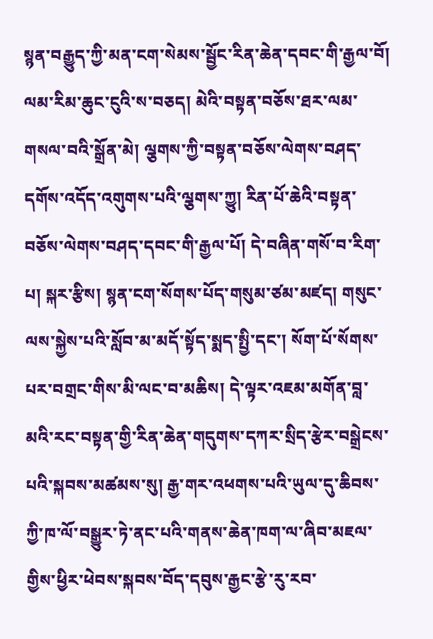སྙན་བརྒྱུད་ཀྱི་མན་ངག་སེམས་སྦྱོང་རིན་ཆེན་དབང་གི་རྒྱལ་བོ། ལམ་རིམ་ཆུང་ངུའི་ས་བཅད། མེའི་བསྟན་བཅོས་ཐར་ལམ་གསལ་བའི་སྒྲོན་མེ། ལྕགས་ཀྱི་བསྟན་བཅོས་ལེགས་བཤད་དགོས་འདོད་འགུགས་པའི་ལྕགས་ཀྱུ། རིན་པོ་ཆེའི་བསྟན་བཅོས་ལེགས་བཤད་དབང་གི་རྒྱལ་པོ། དེ་བཞིན་གསོ་བ་རིག་པ། སྐར་རྩིས། སྙན་ངག་སོགས་པོད་གསུམ་ཙམ་མཛད། གསུང་ལས་སྐྱེས་པའི་སློབ་མ་མདོ་སྟོད་སྨད་སྤྱི་དང་། སོག་པོ་སོགས་པར་བགྲང་གིས་མི་ལང་བ་མཆིས། དེ་ལྟར་འཇམ་མགོན་བླ་མའི་རང་བསྟན་གྱི་རིན་ཆེན་གདུགས་དཀར་སྲིད་རྩེར་བསྒྲེངས་པའི་སྐབས་མཚམས་སུ། རྒྱ་གར་འཕགས་པའི་ཡུལ་དུ་ཆིབས་ཀྱི་ཁ་ལོ་བསྒྱུར་ཏེ་ནང་པའི་གནས་ཆེན་ཁག་ལ་ཞིབ་མཇལ་གྱིས་ཕྱིར་ཕེབས་སྐབས་བོད་དབུས་རྒྱང་རྩེ་རུ་རབ་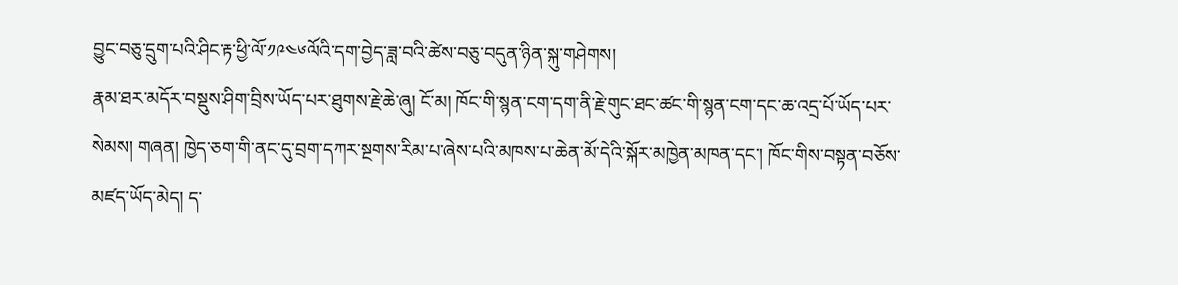བྱུང་བཅུ་དྲུག་པའི་ཤིང་རྟ་ཕྱི་ལོ་༡༩༤༦ལོའི་དག་བྱེད་ཟླ་བའི་ཚེས་བཅུ་བདུན་ཉིན་སྐུ་གཤེགས།
རྣམ་ཐར་མདོར་བསྡུས་ཤིག་བྲིས་ཡོད་པར་ཐུགས་རྗེ་ཆེ་ཞུ། ངོ་མ། ཁོང་གི་སྙན་ངག་དག་ནི་རྗེ་གུང་ཐང་ཚང་གི་སྙན་ངག་དང་ཆ་འདྲ་པོ་ཡོད་པར་སེམས། གཞན། ཁྱེད་ཅག་གི་ནང་དུ་བྲག་དཀར་སྔགས་རིམ་པ་ཞེས་པའི་མཁས་པ་ཆེན་མོ་དེའི་སྐོར་མཁྱེན་མཁན་དང་། ཁོང་གིས་བསྟན་བཅོས་མཛད་ཡོད་མེད། ད་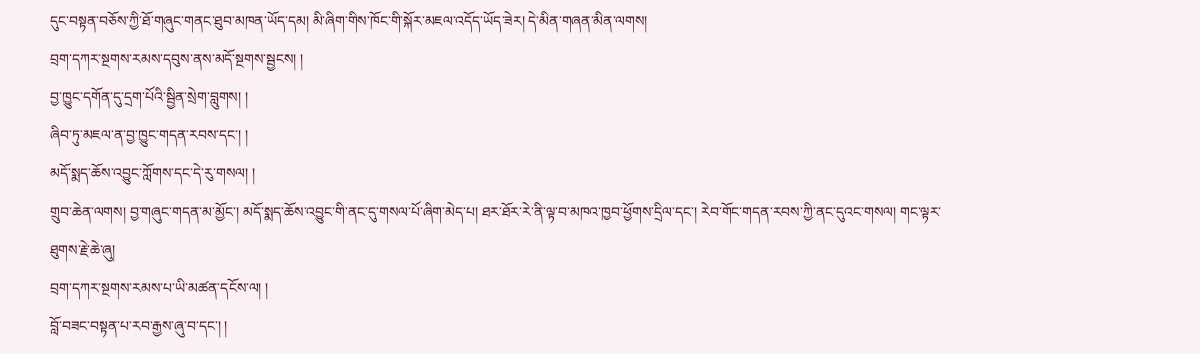དུང་བསྟན་བཅོས་ཀྱི་ཐོ་གཞུང་གནང་ཐུབ་མཁན་ཡོད་དམ། མི་ཞིག་གིས་ཁོང་གི་སྐོར་མཇལ་འདོད་ཡོད་ཟེར། དེ་མིན་གཞན་མིན་ལགས།
བྲག་དཀར་སྔགས་རམས་དབུས་ནས་མདོ་སྔགས་སྦྱངས། །
བྱ་ཁྱུང་དགོན་དུ་དྲག་པོའི་སྦྱིན་སྲེག་བླུགས། །
ཞིབ་ཏུ་མཇལ་ན་བྱ་ཁྱུང་གདན་རབས་དང་། །
མདོ་སྨད་ཆོས་འབྱུང་ཀློགས་དང་དེ་རུ་གསལ། །
གྲུབ་ཆེན་ལགས། བྱ་གཞུང་གདན་མ་མྱོང་། མདོ་སྨད་ཆོས་འབྱུང་གི་ནང་དུ་གསལ་པོ་ཞིག་མེད་པ། ཐར་ཐོར་རེ་ནི་ལྟ་བ་མཁའ་ཁྱབ་ཕྱོགས་དྲིལ་དང་། རེབ་གོང་གདན་རབས་ཀྱི་ནང་དུའང་གསལ། གང་ལྟར་ཐུགས་རྗེ་ཆེ་ཞུ།
བྲག་དཀར་སྔགས་རམས་པ་ཡི་མཚན་དངོས་ལ། །
བློ་བཟང་བསྟན་པ་རབ་རྒྱས་ཞུ་བ་དང་། །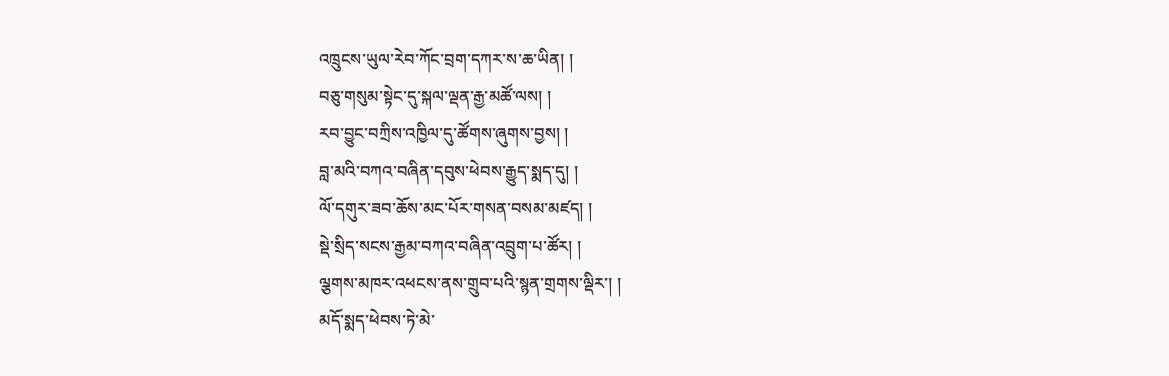འཁྲུངས་ཡུལ་རེབ་ཀོང་བྲག་དཀར་ས་ཆ་ཡིན། །
བཅུ་གསུམ་སྟེང་དུ་སྐལ་ལྡན་རྒྱ་མཚོ་ལས། །
རབ་བྱུང་བཀྲིས་འཁྱིལ་དུ་ཚོགས་ཞུགས་བྱས། །
བླ་མའི་བཀའ་བཞིན་དབུས་ཕེབས་རྒྱུད་སྨད་དུ། །
ལོ་དགུར་ཟབ་ཆོས་མང་པོར་གསན་བསམ་མཛད། །
སྡེ་སྲིད་སངས་རྒྱམ་བཀའ་བཞིན་འབྲུག་པ་ཚོར། །
ལྕགས་མཁར་འཕངས་ནས་གྲུབ་པའི་སྙན་གྲགས་ལྡིར་། །
མདོ་སྨད་ཕེབས་ཏེ་མེ་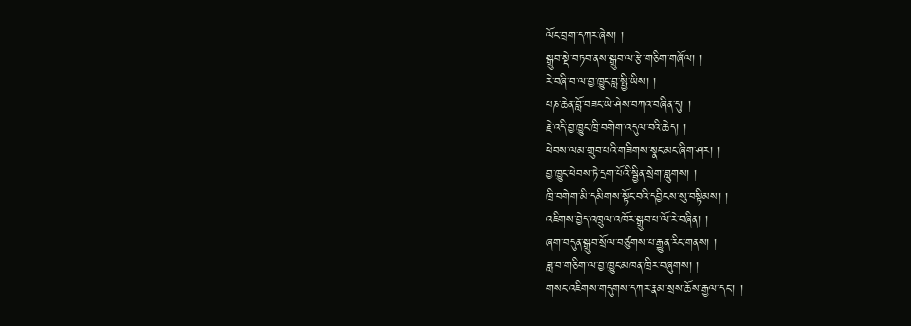ལོང་བྲག་དཀར་ཞེས། །
སྒྲུབ་སྡེ་བཏབ་ནས་སྒྲུབ་ལ་རྩེ་གཅིག་གཞོལ། །
རེ་བཞི་བ་ལ་བྱ་ཁྱུང་བླ་སྤྱི་ཡིས། །
པཎ་ཆེན་བློ་བཟང་ཡེ་ཤེས་བཀའ་བཞིན་དུ། །
རྗེ་འདི་བྱ་ཁྱུང་ཁྲི་བགེག་འདུལ་བའི་ཆེད། །
ཕེབས་ལམ་གྲུབ་པའི་གཟིགས་སྣང་མང་ཞིག་ཤར། །
བྱ་ཁྱུང་ཕེབས་ཏེ་དྲག་པོའི་སྦྱིན་སྲེག་བླུགས། །
ཁྲི་བགེག་མི་དམིགས་སྟོང་བའི་དབྱིངས་སུ་བསྟིམས། །
འཇིགས་བྱེད་འཁྲུལ་འཁོར་སྒྲུབ་པ་ལོ་རེ་བཞིན། །
ཞག་བདུན་སྒྲུབ་སྲོལ་བཙུགས་པ་རྒྱུན་རིང་གནས། །
ཟླ་བ་གཅིག་ལ་བྱ་ཁྱུང་མཁན་ཁྲིར་བཞུགས། །
གསང་འཇིགས་གདུགས་དཀར་རྣམ་སྲས་ཆོས་རྒྱལ་དང་། །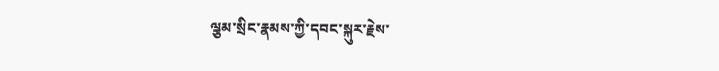ལྕམ་སྲིང་རྣམས་ཀྱི་དབང་སྐུར་རྗེས་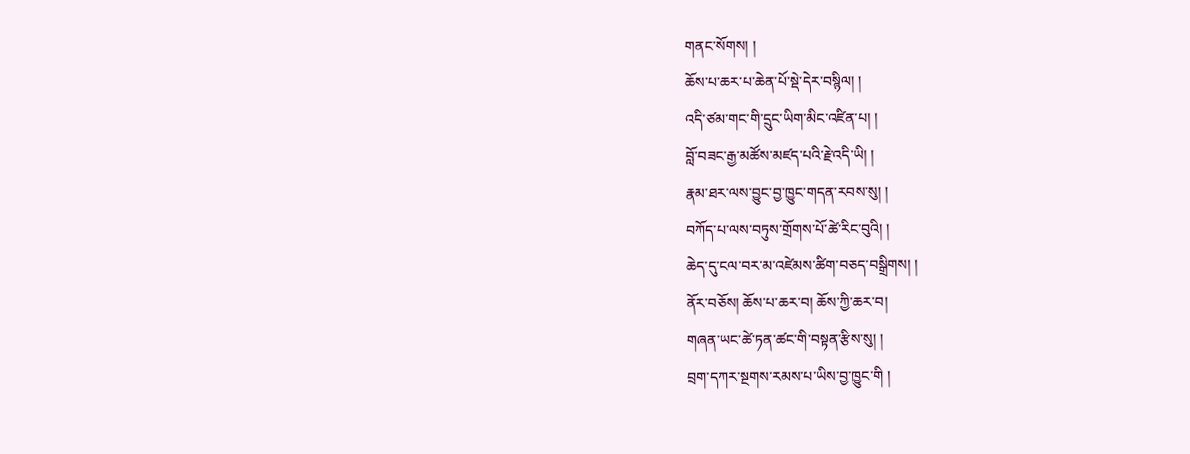གནང་སོགས། །
ཆོས་པ་ཆར་པ་ཆེན་པོ་སྡེ་དེར་བསྙིལ། །
འདི་ཙམ་གང་གི་དྲུང་ཡིག་མིང་འཛིན་པ། །
བློ་བཟང་རྒྱ་མཚོས་མཛད་པའི་རྗེ་འདི་ཡི། །
རྣམ་ཐར་ལས་བྱུང་བྱ་ཁྱུང་གདན་རབས་སུ། །
བཀོད་པ་ལས་བཏུས་གྲོགས་པོ་ཚེ་རིང་བུའི། །
ཆེད་དུ་ངལ་བར་མ་འཛེམས་ཚིག་བཅད་བསྒྲིགས། །
ནོར་བཅོས། ཆོས་པ་ཆར་བ། ཆོས་ཀྱི་ཆར་བ།
གཞན་ཡང་ཚེ་ཏན་ཚང་གི་བསྟན་རྩིས་སུ། །
བྲག་དཀར་སྔགས་རམས་པ་ཡིས་བྱ་ཁྱུང་གི །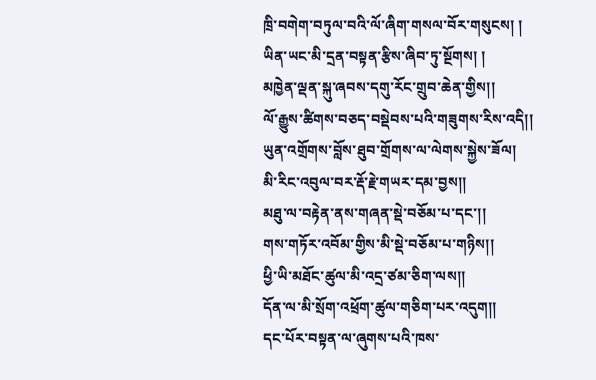ཁྲི་བགེག་བཏུལ་བའི་ལོ་ཞིག་གསལ་བོར་གསུངས། །
ཡིན་ཡང་མི་དྲན་བསྟན་རྩིས་ཞིབ་ཏུ་སྔོགས། །
མཁྱེན་ལྡན་སྐུ་ཞབས་དགུ་རོང་གྲུབ་ཆེན་གྱིས།།
ལོ་རྒྱུས་ཚིགས་བཅད་བསྡེབས་པའི་གཟུགས་རིས་འདི།།
ཡུན་འགྲོགས་བློས་ཐུབ་གྲོགས་ལ་ལེགས་སྐྱེས་ཟོལ།
མི་རིང་འབུལ་བར་རྡོ་རྗེ་གཡར་དམ་བྱས།།
མཐུ་ལ་བརྟེན་ནས་གཞན་སྡེ་བཅོམ་པ་དང་།།
གས་གཏོར་འབོམ་གྱིས་མི་སྡེ་བཅོམ་པ་གཉིས།།
ཕྱི་ཡི་མཐོང་ཚུལ་མི་འདྲ་ཙམ་ཅིག་ལས།།
དོན་ལ་མི་སྲོག་འཕྲོག་ཚུལ་གཅིག་པར་འདུག།།
དང་པོར་བསྟན་ལ་ཞུགས་པའི་ཁས་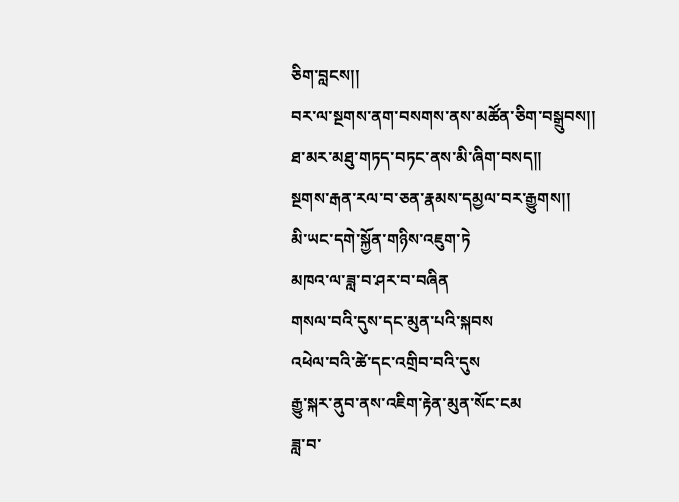ཅིག་བླངས།།
བར་ལ་སྔགས་ནག་བསགས་ནས་མཚོན་ཅིག་བསྒྲུབས།།
ཐ་མར་མཐུ་གཏད་བཏང་ནས་མི་ཞིག་བསད།།
སྔགས་རྒན་རལ་བ་ཅན་རྣམས་དམྱལ་བར་རྒྱུགས།།
མི་ཡང་དགེ་སྐྱོན་གཉིས་འཇུག་ཏེ
མཁའ་ལ་ཟླ་བ་ཤར་བ་བཞིན
གསལ་བའི་དུས་དང་མུན་པའི་སྐབས
འཕེལ་བའི་ཚེ་དང་འགྲིབ་བའི་དུས
རྒྱུ་སྐར་ནུབ་ནས་འཇིག་རྟེན་མུན་སོང་ངམ
ཟླ་བ་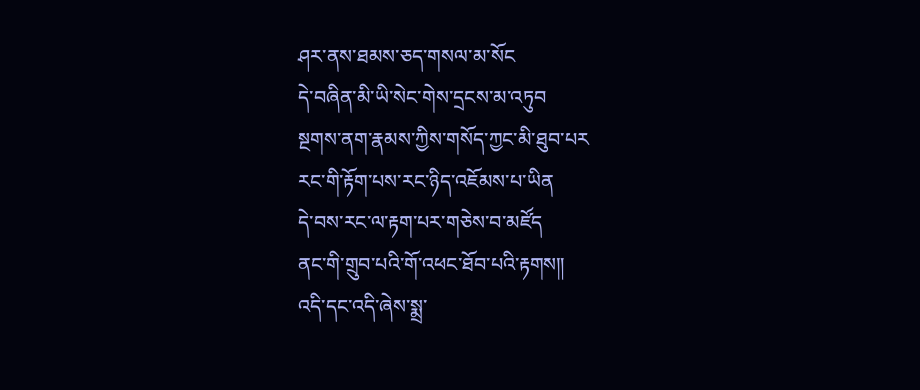ཤར་ནས་ཐམས་ཅད་གསལ་མ་སོང
དེ་བཞིན་མི་ཡི་སེང་གེས་དྲངས་མ་འཏུབ
སྔགས་ནག་རྣམས་ཀྱིས་གསོད་ཀྱང་མི་ཐུབ་པར
རང་གི་རྟོག་པས་རང་ཉིད་འཇོམས་པ་ཡིན
དེ་བས་རང་ལ་རྟག་པར་གཅེས་བ་མཛོད
ནང་གི་གྲུབ་པའི་གོ་འཕང་ཐོབ་པའི་རྟགས༎
འདི་དང་འདི་ཞེས་སྨྲ་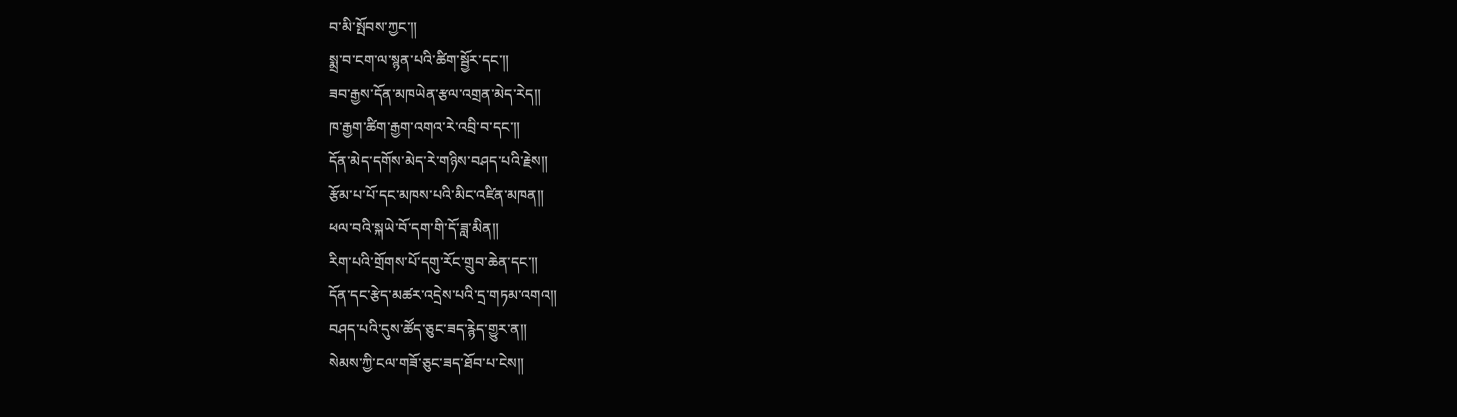བ་མི་སྤོབས་ཀྱང་༎
སྨྲ་བ་ངག་ལ་སྙན་པའི་ཚིག་སྦྱོར་དང་༎
ཟབ་རྒྱས་དོན་མཁཡེན་རྩལ་འགྲན་མེད་རེད༎
ཁ་རྒྱག་ཚིག་རྒྱག་འགའ་རེ་འབྲི་བ་དང་༎
དོན་མེད་དགོས་མེད་རེ་གཉིས་བཤད་པའི་རྗེས༎
རྩོམ་པ་པོ་དང་མཁས་པའི་མིང་འཛིན་མཁན༎
ཕལ་བའི་སྐཡེ་བོ་དག་གི་དོ་ཟླ་མིན༎
རིག་པའི་གྲོགས་པོ་དགུ་རོང་གྲུབ་ཆེན་དང་༎
དོན་དང་རྩེད་མཚར་འདྲེས་པའི་དྲ་གཏམ་འགའ༎
བཤད་པའི་དུས་ཚོད་ཅུང་ཟད་རྙེད་གྱུར་ན༎
སེམས་ཀྱི་ངལ་གཟོ་ཅུང་ཟད་ཐོབ་པ་ངེས༎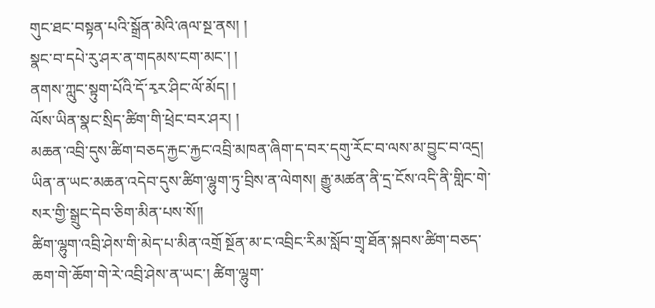གུང་ཐང་བསྟན་པའི་སྒྲོན་མེའི་ཞལ་སྔ་ནས། །
སྣང་བ་དཔེ་རུ་ཤར་ན་གདམས་ངག་མང་། །
ནགས་ཀླུང་སྟུག་པོའི་དོ་རྭར་ཤིང་ལོ་མོད། །
ལོས་ཡིན་སྣང་སྲིད་ཚིག་གི་ཕྲེང་བར་ཤར། །
མཆན་འབྲི་དུས་ཚིག་བཅད་རྐྱང་རྐྱང་འབྲི་མཁན་ཞིག་ད་བར་དགུ་རོང་བ་ལས་མ་བྱུང་བ་འདྲ། ཡིན་ན་ཡང་མཆན་འདེབ་དུས་ཚིག་ལྷུག་ཏུ་བྲིས་ན་ལེགས། རྒྱུ་མཚན་ནི་དྲ་ངོས་འདི་ནི་གླིང་གེ་སར་གྱི་སྒྲུང་དེབ་ཅིག་མིན་པས་སོ།།
ཚིག་ལྷུག་འབྲི་ཤེས་གི་མེད་པ་མིན་འགྲོ སྔོན་མ་ང་འབྲིང་རིམ་སློབ་གྲྭ་ཐོན་སྐབས་ཚིག་བཅད་ཆག་གེ་ཆོག་གེ་རེ་འབྲི་ཤེས་ན་ཡང་། ཚིག་ལྷུག་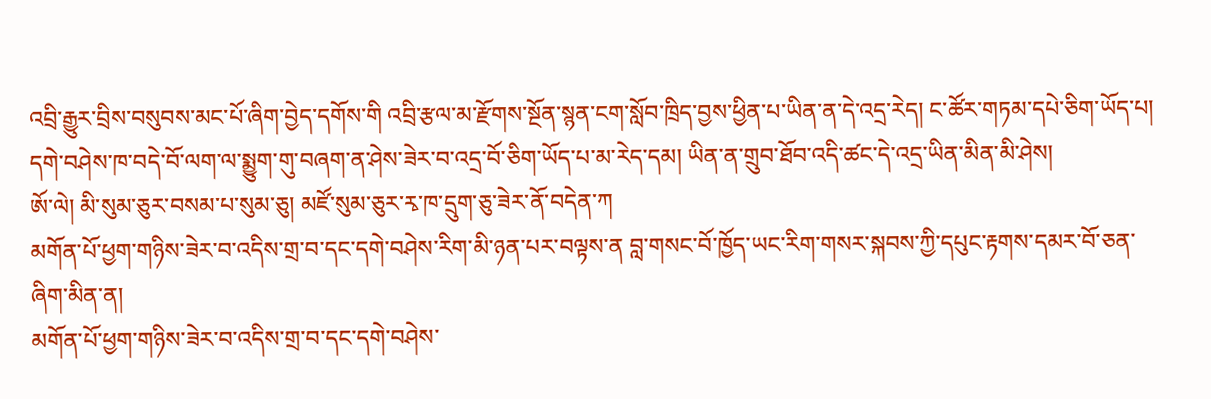འབྲི་རྒྱུར་བྲིས་བསུབས་མང་པོ་ཞིག་བྱེད་དགོས་གི འབྲི་རྩལ་མ་རྫོགས་སྔོན་སྙན་ངག་སློབ་ཁྲིད་བྱས་ཕྱིན་པ་ཡིན་ན་དེ་འདྲ་རེད། ང་ཚོར་གཏམ་དཔེ་ཅིག་ཡོད་པ། དགེ་བཤེས་ཁ་བདེ་བོ་ལག་ལ་སྨྱུག་གུ་བཞག་ན་ཤེས་ཟེར་བ་འདྲ་བོ་ཅིག་ཡོད་པ་མ་རེད་དམ། ཡིན་ན་གྲུབ་ཐོབ་འདི་ཚང་དེ་འདྲ་ཡིན་མིན་མི་ཤེས།
ཨོ་ལེ། མི་སུམ་ཅུར་བསམ་པ་སུམ་ཅུ། མཛོ་སུམ་ཅུར་རྭ་ཁ་དྲུག་ཅུ་ཟེར་ནོ་བདེན་ཀ
མགོན་པོ་ཕྱག་གཉིས་ཟེར་བ་འདིས་གྲ་བ་དང་དགེ་བཤེས་རིག་མི་ཉན་པར་བལྟས་ན བླ་གསང་བོ་ཁྱོད་ཡང་རིག་གསར་སྐབས་ཀྱི་དཔུང་རྟགས་དམར་བོ་ཅན་ཞིག་མིན་ན།
མགོན་པོ་ཕྱག་གཉིས་ཟེར་བ་འདིས་གྲ་བ་དང་དགེ་བཤེས་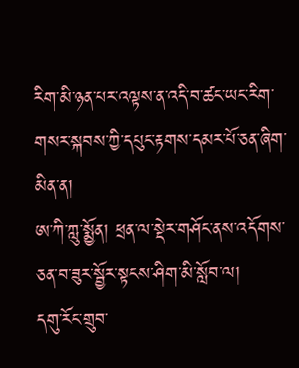རིག་མི་ཉན་པར་འལྟས་ན་འདི་བ་ཚང་ཡང་རིག་གསར་སྐབས་ཀྱི་དཔུང་རྟགས་དམར་པོ་ཅན་ཞིག་མིན་ན།
ཨ་ཀི་ཀླུ་སྨྱོན། ཕྲན་ལ་སྡེར་གཤོང་ནས་འདོགས་ཅན་བ་ཟུར་སྦྱོར་སྟངས་ཤིག་མི་སློབ་ལ།
དགུ་རོང་གྲུབ་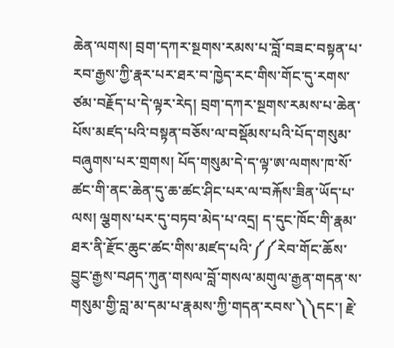ཆེན་ལགས། བྲག་དཀར་སྔགས་རམས་པ་བློ་བཟང་བསྟན་པ་རབ་རྒྱས་ཀྱི་རྣར་པར་ཐར་བ་ཁྱེད་རང་གིས་གོང་དུ་རགས་ཙམ་བརྗོད་པ་དེ་ལྟར་རེད། བྲག་དཀར་སྔགས་རམས་པ་ཆེན་པོས་མཛད་པའི་བསྟན་བཅོས་ལ་བསྡོམས་པའི་པོད་གསུམ་བཞུགས་པར་གྲགས། པོད་གསུམ་དེ་ད་ལྟ་ཨ་ལགས་ཁ་སོ་ཚང་གི་ནང་ཆེན་དུ་ཆ་ཚང་ཤིང་པར་ལ་བརྐོས་ཟིན་ཡོད་པ་ལས། ལྕགས་པར་དུ་བཏབ་མེད་པ་འདྲ། ད་དུང་ཁོང་གི་རྣམ་ཐར་ནི་རྫོང་ཆུང་ཚང་གིས་མཛད་པའི་༼༼རེབ་གོང་ཆོས་བྱུང་རྒྱས་བཤད་ཀུན་གསལ་བློ་གསལ་མགུལ་རྒྱན་གདན་ས་གསུམ་གྱི་བླ་མ་དམ་པ་རྣམས་ཀྱི་གདན་རབས་༽༽དང་། རྗེ་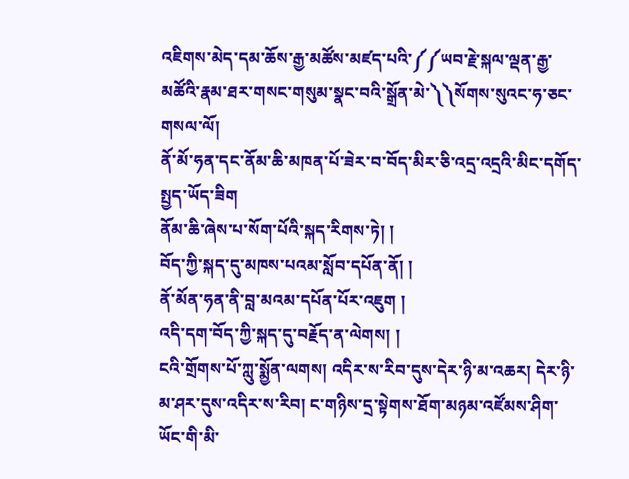འཇིགས་མེད་དམ་ཆོས་རྒྱ་མཚོས་མཛད་པའི་༼༼ཡབ་རྗེ་སྐལ་ལྡན་རྒྱ་མཚོའི་རྣམ་ཐར་གསང་གསུམ་སྣང་བའི་སྒྲོན་མེ་༽༽སོགས་སུའང་ཧ་ཅང་གསལ་ལོ།
ནོ་མོ་ཧན་དང་ནོམ་ཆི་མཁན་པོ་ཟེར་བ་བོད་མིར་ཅི་འདྲ་འདྲའི་མིང་དགོད་སྤྱད་ཡོད་ཟིག
ནོམ་ཆི་ཞེས་པ་སོག་པོའི་སྐད་རིགས་ཏེ། །
བོད་ཀྱི་སྐད་དུ་མཁས་པའམ་སློབ་དཔོན་ནོ། །
ནོ་མོན་ཧན་ནི་བླ་མའམ་དཔོན་པོར་འཇུག །
འདི་དག་བོད་ཀྱི་སྐད་དུ་བརྗོད་ན་ལེགས། །
ངའི་གྲོགས་པོ་ཀླུ་སྨྱོན་ལགས། འདིར་ས་རིབ་དུས་དེར་ཉི་མ་འཆར། དེར་ཉི་མ་ཤར་དུས་འདིར་ས་རིབ། ང་གཉིས་དྲ་སྟེགས་ཐོག་མཉམ་འཛོམས་ཤིག་ཡོང་གི་མི་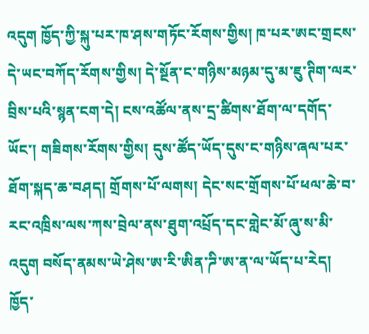འདུག ཁྱོད་ཀྱི་སྐུ་པར་ཁ་ཤས་གཏོང་རོགས་གྱིས། ཁ་པར་ཨང་གྲངས་དེ་ཡང་བཀོད་རོགས་གྱིས། དེ་སྔོན་ང་གཉིས་མཉམ་དུ་མ་ཇུ་ཊིག་ལར་བྲིས་པའི་སྙན་ངག་དེ། ངས་འཚོལ་ནས་དྲ་ཚིགས་ཐོག་ལ་དགོད་ཡོང་། གཟིགས་རོགས་གྱིས། དུས་ཚོད་ཡོད་དུས་ང་གཉིས་ཞལ་པར་ཐོག་སྐད་ཆ་བཤད། གྲོགས་པོ་ལགས། དེང་སང་གྲོགས་པོ་ཕལ་ཆེ་བ་རང་འཁྲིས་ལས་ཀས་བྲེལ་ནས་ཐུག་འཔྲོད་དང་གླེང་མོ་ཞུ་ས་མི་འདུག བསོད་ནམས་ཡེ་ཤེས་ཨ་རི་ཨིན་ཌི་ཨ་ན་ལ་ཡོད་པ་རེད། ཁྱོད་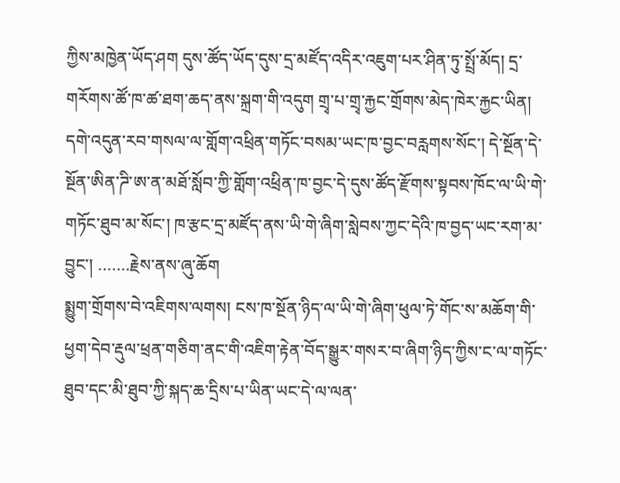ཀྱིས་མཁྱེན་ཡོད་ཤག དུས་ཚོད་ཡོད་དུས་དྲ་མཛོད་འདིར་འཇུག་པར་ཤིན་ཏུ་སྤྲོ་མོད། དྲ་གརོགས་ཚོ་ཁ་ཚ་ཐག་ཆད་ནས་སྐྲག་གི་འདུག གྲྭ་པ་གྲྭ་རྐྱང་གྲོགས་མེད་ཁེར་རྐྱང་ཡིན།
དགེ་འདུན་རབ་གསལ་ལ་གློག་འཕྲིན་གཏོང་བསམ་ཡང་ཁ་བྱང་བརླགས་སོང་། དེ་སྔོན་དེ་སྔོན་ཨིན་ཌི་ཨ་ན་མཐོ་སློབ་ཀྱི་གློག་འཕྲིན་ཁ་བྱང་དེ་དུས་ཚོད་རྫོགས་སྟབས་ཁོང་ལ་ཡི་གེ་གཏོང་ཐུབ་མ་སོང་། ཁ་རྩང་དྲ་མཛོད་ནས་ཡི་གེ་ཞིག་སླེབས་ཀྱང་དེའི་ཁ་བྱད་ཡང་རག་མ་བྱུང་། …….རྗེས་ནས་ཞུ་ཆོག
སྨྱུག་གྲོགས་བེ་འཇིགས་ལགས། ངས་ཁ་སྔོན་ཉིད་ལ་ཡི་གེ་ཞིག་ཕུལ་ཏེ་གོང་ས་མཆོག་གི་ཕྱག་དེབ་རྡུལ་ཕྲན་གཅིག་ནང་གི་འཇིག་རྟེན་བོད་སྒྱུར་གསར་བ་ཞིག་ཉིད་ཀྱིས་ང་ལ་གཏོང་ཐུབ་དང་མི་ཐུབ་ཀྱི་སྐད་ཆ་དྲིས་པ་ཡིན་ཡང་དེ་ལ་ལན་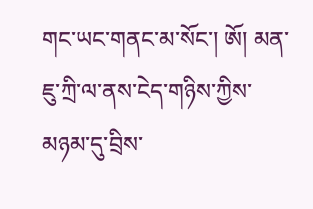གང་ཡང་གནང་མ་སོང་། ཨོ། མན་ཇུ་ཀྲི་ལ་ནས་ངེད་གཉིས་ཀྱིས་མཉམ་དུ་བྲིས་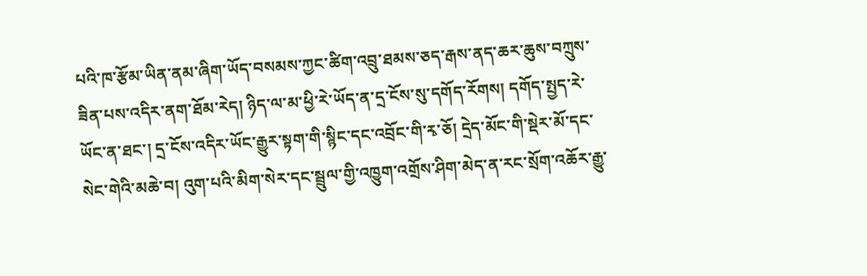པའི་ཁ་རྩོམ་ཡིན་ནམ་ཞིག་ཡོད་བསམས་ཀྱང་ཚིག་འབྲུ་ཐམས་ཅད་རྒས་ནད་ཆར་ཆུས་བཀྲུས་ཟིན་པས་འདིར་ནག་ཐོམ་རེད། ཉིད་ལ་མ་ཕྱི་རེ་ཡོད་ན་དྲ་ངོས་སུ་དགོད་རོགས། དགོད་སྤྱད་རེ་ཡོང་ན་ཐང་། དྲ་ངོས་འདིར་ཡོང་རྒྱུར་སྟག་གི་སྙིང་དང་འབྲོང་གི་རྭ་ཅོ། དྲེད་མོང་གི་སྡེར་མོ་དང་སེང་གེའི་མཆེ་བ། འུག་པའི་མིག་སེར་དང་སྦྲུལ་གྱི་འཁྱུག་འགྲོས་ཤིག་མེད་ན་རང་སྲོག་འཆོར་རྒྱུ་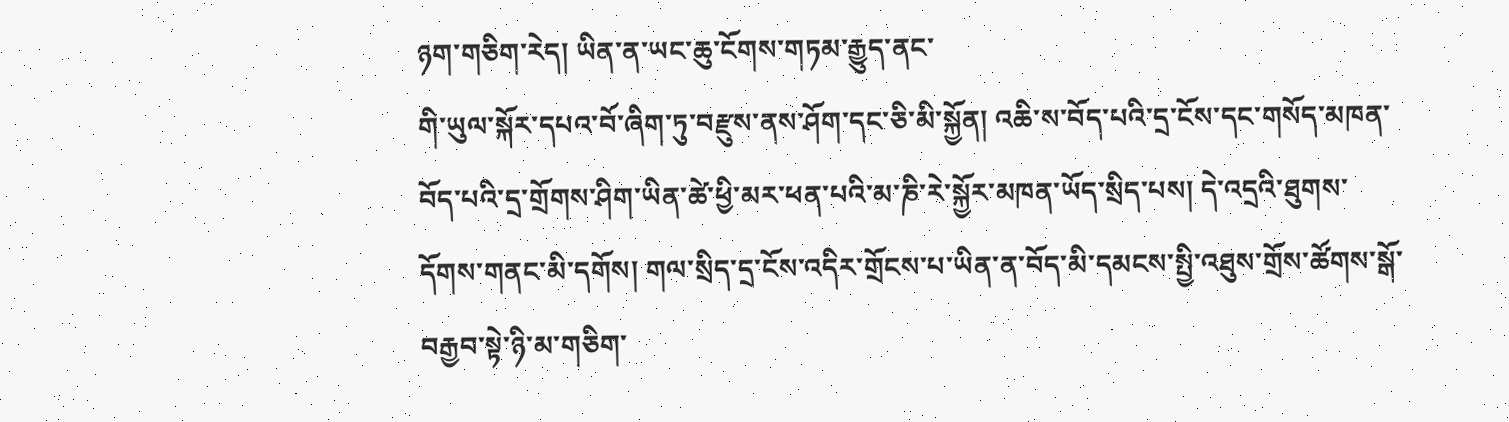ཉག་གཅིག་རེད། ཡིན་ན་ཡང་ཆུ་ངོགས་གཏམ་རྒྱུད་ནང་
གི་ཡུལ་སྐོར་དཔའ་བོ་ཞིག་ཏུ་བརྫུས་ནས་ཤོག་དང་ཅི་མི་སྐྱོན། འཆི་ས་བོད་པའི་དྲ་ངོས་དང་གསོད་མཁན་
བོད་པའི་དྲ་གྲོགས་ཤིག་ཡིན་ཚེ་ཕྱི་མར་ཕན་པའི་མ་ཎི་རེ་སྐྱོར་མཁན་ཡོད་སྲིད་པས། དེ་འདྲའི་ཐུགས་དོགས་གནང་མི་དགོས། གལ་སྲིད་དྲ་ངོས་འདིར་གྲོངས་པ་ཡིན་ན་བོད་མི་དམངས་སྤྱི་འཐུས་གྲོས་ཚོགས་སྒོ་བརྒྱབ་སྟེ་ཉི་མ་གཅིག་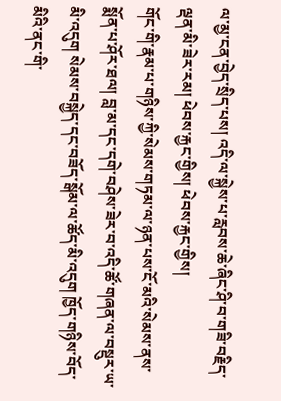ལ་མྱ་ངན་བྱེད་སྲིད་པས། འདི་ལ་སྐྱེས་པ་རླབས་ཆེ་ཞིང་ཤི་བ་གཟི་བརྗིད་ལྡན་མི་ཟེར་རམ། ཕེབས་རྐྱང་གྱིས། ཕེབས་རྐྱང་གྱིས།
གོང་གི་རྣམ་པ་གཉིས་ཀྱི་སེམས་གཏམ་ལ་ཉན་པས་ངོ་མའི་སེམས་ནས་སྨོན་པ་ཤོར་ཐལ། བླ་མ་དང་དགེ་བཤེས་ཟེར་བ་འདི་ཚོ་གཞན་ལ་བསྡུར་ཡ་མི་འདུག སེམས་བསྐྱེད་དང་བཟོད་སྒོམ་ལ་ཚོད་མི་འདུག ཁྱོད་གཉིས་བོད་མིའི་ནང་གི་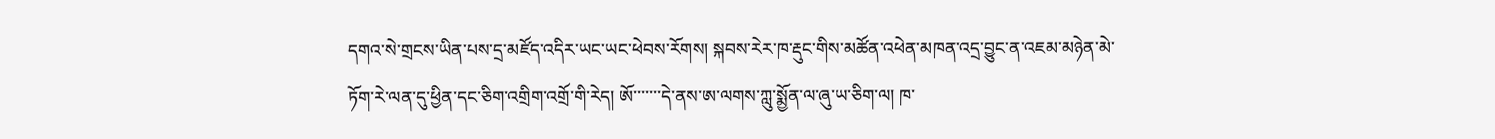དགའ་སེ་གྲངས་ཡིན་པས་དྲ་མཛོད་འདིར་ཡང་ཡང་ཕེབས་རོགས། སྐབས་རེར་ཁ་རྡུང་གིས་མཚོན་འཕེན་མཁན་འདྲ་བྱུང་ན་འཇམ་མཉེན་མེ་ཏོག་རེ་ལན་དུ་ཕྱིན་དང་ཅིག་འགྲིག་འགྲོ་གི་རེད། ཨོ་་་་་་་དེ་ནས་ཨ་ལགས་ཀླུ་སྨྱོན་ལ་ཞུ་ཡ་ཅིག་ལ། ཁ་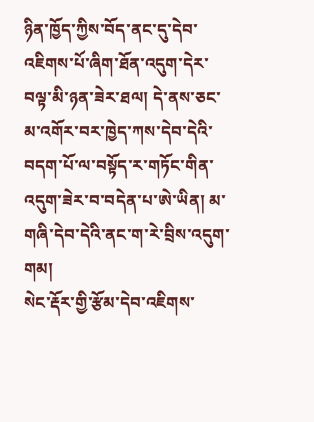ཉིན་ཁྱོད་ཀྱིས་བོད་ནང་དུ་དེབ་འཇིགས་པོ་ཞིག་ཐོན་འདུག་དེར་བལྟ་མི་ཉན་ཟེར་ཐལ། དེ་ནས་ཅང་མ་འགོར་བར་ཁྱེད་ཀས་དེབ་དེའི་བདག་པོ་ལ་བསྟོད་ར་གཏོང་གིན་འདུག་ཟེར་བ་བདེན་པ་ཨེ་ཡིན། མ་གཞི་དེབ་དེའི་ནང་ག་རེ་བྲིས་འདུག་གམ།
སེང་རྡོར་གྱི་རྩོམ་དེབ་འཇིགས་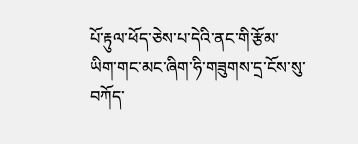པོ་རྟུལ་ཕོད་ཅེས་པ་དེའི་ནང་གི་རྩོམ་ཡིག་གང་མང་ཞིག་ཧི་གཟུགས་དྲ་ངོས་སུ་བཀོད་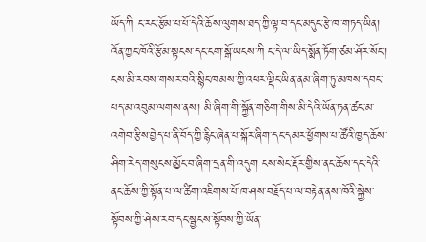ཡོད་ཀི ང་རང་རྩོམ་པ་པོ་དེའི་ཆོས་ལུགས་ཐད་ཀྱི་ལྟ་བ་དང་མདུང་རྩེ་ཁ་གཏད་ཡིན། འོན་ཀྱང་ཁོའི་རྩོམ་སྟངས་དང་ངག་སྒོ་ཡངས་ཀི ང་དེ་ལ་ཡིད་སྨོན་ཏོག་ཙམ་ཤོར་སོང་། ངས་མི་རབས་གསར་བའི་སྙིང་ཁམས་ཀྱི་འཕར་ལྡིང་ཡིན་ནམ་ཞིག་ཏུ་མཁས་དབང་པད་མ་འབུམ་ལགས་ནས། མི་ཞིག་གི་སྐྱོན་གཅིག་གིས་མི་དེའི་ཡོན་ཏན་ཚང་མ་འགེབ་རྩིས་བྱེད་པ་ནི་བོད་ཀྱི་རྙིང་ཞེན་པ་སྐོར་ཞིག་དང་དམར་ཕྱོགས་པ་ཚོའི་ཁྱད་ཆོས་ཤིག་རེད་གསུངས་མྱོང་བ་ཞིག་དྲན་གི་འདུག ངས་སེང་རྡོར་གྱིས་ནང་ཆོས་དང་དེའི་ནང་ཆོས་ཀྱི་སྟོན་པ་ལ་ཚིག་འཇིགས་པོ་ཁ་ཤས་བརྗོད་པ་ལ་བརྟེན་ནས་ཁོའི་སྐྱེས་སྟོབས་ཀྱི་ཤེས་རབ་དང་སྦྱངས་སྟོབས་ཀྱི་ཡོན་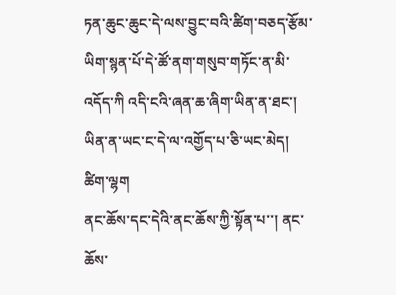ཏན་ཆུང་ཆུང་དེ་ལས་བྱུང་བའི་ཚིག་བཅད་རྩོམ་ཡིག་སྙན་པོ་དེ་ཚོ་ནག་གསུབ་གཏོང་ན་མི་འདོད་ཀི འདི་ངའི་ཞན་ཆ་ཞིག་ཡིན་ན་ཐང་། ཡིན་ན་ཡང་ང་དེ་ལ་འགྱོད་པ་ཅི་ཡང་མེད།
ཚིག་ལྷག
ནང་ཆོས་དང་དེའི་ནང་ཆོས་ཀྱི་སྟོན་པ་་། ནང་ཆོས་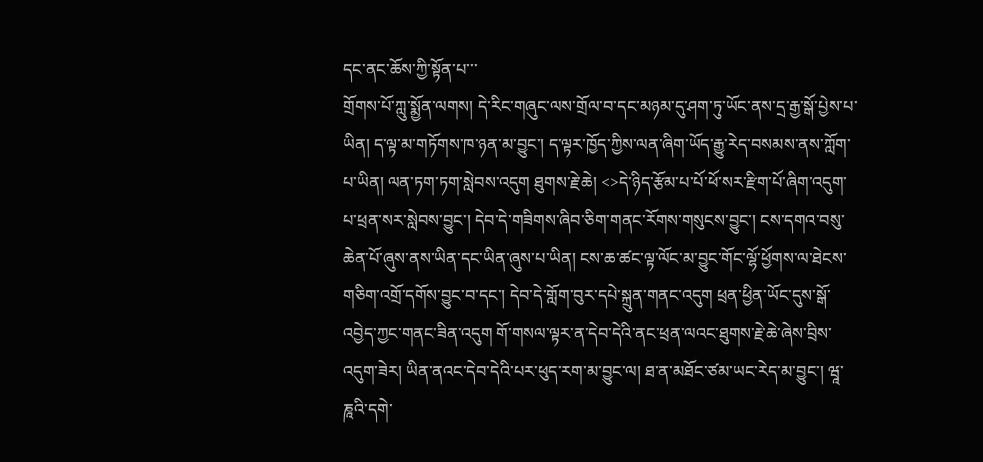དང་ནང་ཆོས་ཀྱི་སྟོན་པ་་་
གྲོགས་པོ་ཀླུ་སྨྱོན་ལགས། དེ་རིང་གཞུང་ལས་གྲོལ་བ་དང་མཉམ་དུ་ཤག་ཏུ་ཡོང་ནས་དྲ་རྒྱ་སྒོ་པྱེས་པ་ཡིན། ད་ལྟ་མ་གཏོགས་ཁ་ཉན་མ་བྱུང་། ད་ལྟར་ཁྱོད་ཀྱིས་ལན་ཞིག་ཡོད་རྒྱུ་རེད་བསམས་ནས་ཀློག་པ་ཡིན། ལན་ཏག་ཏག་སླེབས་འདུག ཐུགས་རྗེ་ཆེ། <>དེ་ཉིད་རྩོམ་པ་པོ་ཕོ་སར་རྫིག་པོ་ཞིག་འདུག་པ་ཕྲན་སར་སླེབས་བྱུང་། དེབ་དེ་གཟིགས་ཞིབ་ཅིག་གནང་རོགས་གསུངས་བྱུང་། ངས་དགའ་བསུ་ཆེན་པོ་ཞུས་ནས་ཡིན་དང་ཡིན་ཞུས་པ་ཡིན། ངས་ཆ་ཚང་ལྟ་ལོང་མ་བྱུང་གོང་ལྷོ་ཕྱོགས་ལ་ཐེངས་གཅིག་འགྲོ་དགོས་བྱུང་བ་དང་། དེབ་དེ་གློག་བུར་དཔེ་སྐྲུན་གནང་འདུག ཕྲན་ཕྱིན་ཡོང་དུས་སྒོ་འབྱེད་ཀྱང་གནང་ཟིན་འདུག གོ་གསལ་ལྟར་ན་དེབ་དེའི་ནང་ཕྲན་ལའང་ཐུགས་རྗེ་ཆེ་ཞེས་བྲིས་འདུག་ཟེར། ཡིན་ནའང་དེབ་དེའི་པར་ཕུད་རག་མ་བྱུང་ལ། ཐ་ན་མཐོང་ཙམ་ཡང་རེད་མ་བྱུང་། ཝཱ་ཎཱའི་དགེ་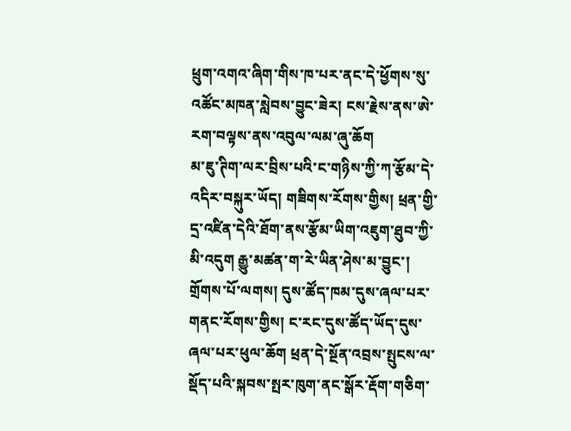ཕྲུག་འགའ་ཞིག་གིས་ཁ་པར་ནང་དེ་ཕྱོགས་སུ་འཚོང་མཁན་སླེབས་བྱུང་ཟེར། ངས་རྗེས་ནས་ཨེ་རག་བལྟས་ནས་འབུལ་ལམ་ཞུ་ཆོག
མ་ཇུ་ཊིག་ལར་བྲིས་པའི་ང་གཉིས་ཀྱི་ཀ་རྩོམ་དེ་འདིར་བསྐུར་ཡོད། གཟིགས་རོགས་གྱིས། ཕྲན་གྱི་དྲ་འཛིན་དེའི་ཐོག་ནས་རྩོམ་ཡིག་འཇུག་ཐུབ་ཀྱི་མི་འདུག རྒྱུ་མཚན་ག་རེ་ཡིན་ཤེས་མ་བྱུང་། གྲོགས་པོ་ལགས། དུས་ཚོད་ཁམ་དུས་ཞལ་པར་གནང་རོགས་གྱིས། ང་རང་དུས་ཚོད་ཡོད་དུས་ཞལ་པར་ཕུལ་ཆོག ཕྲན་དེ་སྔོན་འབྲས་སྤུངས་ལ་སྡོད་པའི་སྐབས་སྤར་ཁུག་ནང་སྒོར་རྡོག་གཅིག་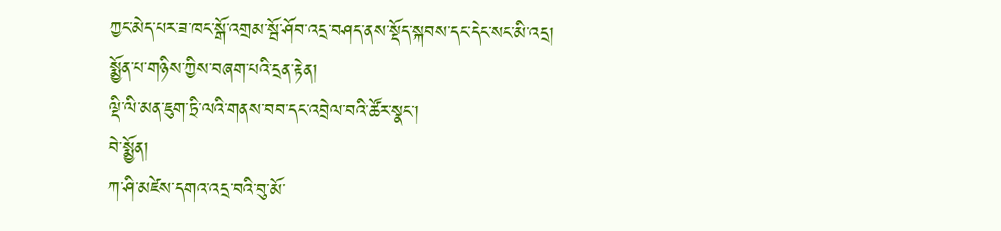ཀྱང་མེད་པར་ཟ་ཁང་སྒོ་འགྲམ་སྦོ་ཤོབ་འདྲ་བཤད་ནས་སྡོད་སྐབས་དང་དེང་སང་མི་འདྲ།
སྨྱོན་པ་གཉིས་ཀྱིས་བཞག་པའི་དྲན་རྟེན།
ལྡི་ལི་མན་ཇུག་ཏྲི་ལའི་གནས་བབ་དང་འབྲེལ་བའི་ཚོར་སྣང་།
བེ་སྨྱོན།
ཀ་ཤི་མཛེས་དགའ་འདྲ་བའི་བུ་མོ་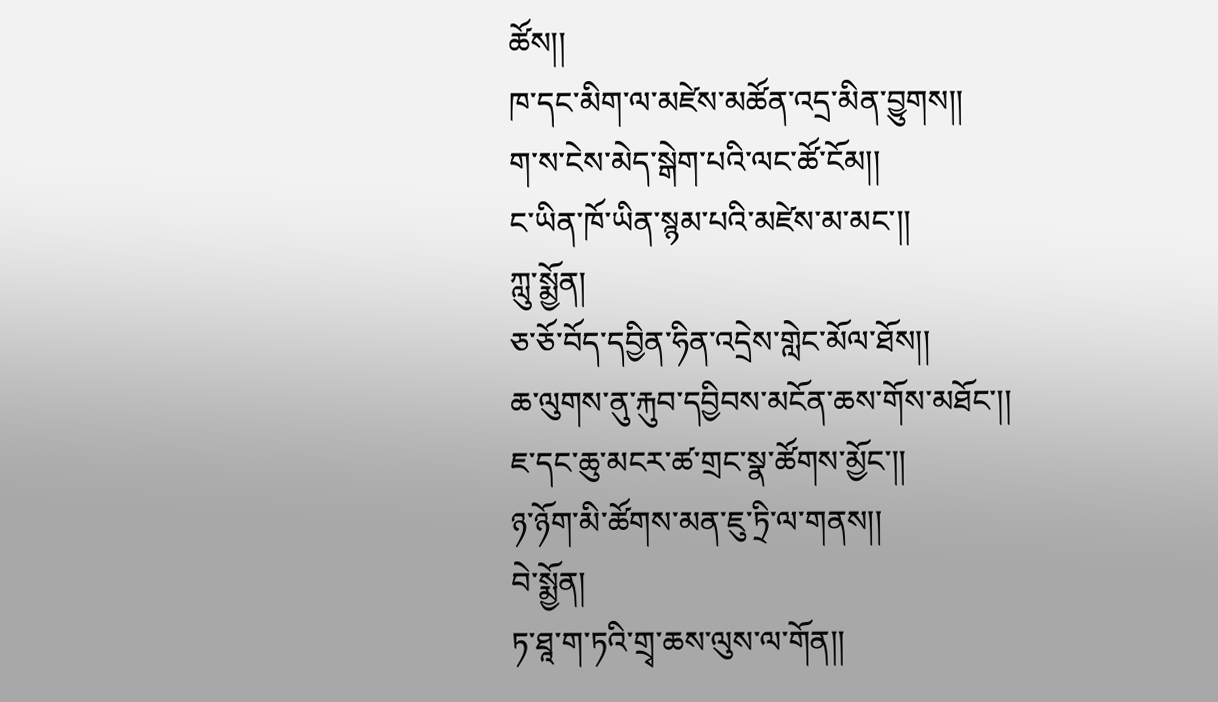ཚོས།།
ཁ་དང་མིག་ལ་མཛེས་མཚོན་འདྲ་མིན་བྱུགས།།
ག་ས་ངེས་མེད་སྒེག་པའི་ལང་ཚོ་ངོམ།།
ང་ཡིན་ཁོ་ཡིན་སྙམ་པའི་མཛེས་མ་མང་།།
ཀླུ་སྨྱོན།
ཅ་ཅོ་བོད་དབྱིན་ཧིན་འདྲེས་གླེང་མོལ་ཐོས།།
ཆ་ལུགས་ནུ་རྐུབ་དབྱིབས་མངོན་ཆས་གོས་མཐོང་།།
ཇ་དང་ཆུ་མངར་ཚ་གྲང་སྣ་ཚོགས་མྱོང་།།
ཉ་ཉོག་མི་ཚོགས་མན་ཇུ་ཏྲི་ལ་གནས།།
བེ་སྨྱོན།
ཏ་ཐཱ་ག་ཏའི་གྲྭ་ཆས་ལུས་ལ་གོན།།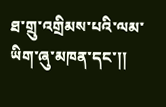ཐ་གྲུ་འགྲིམས་པའི་ལམ་ཡིག་ཞུ་མཁན་དང་།།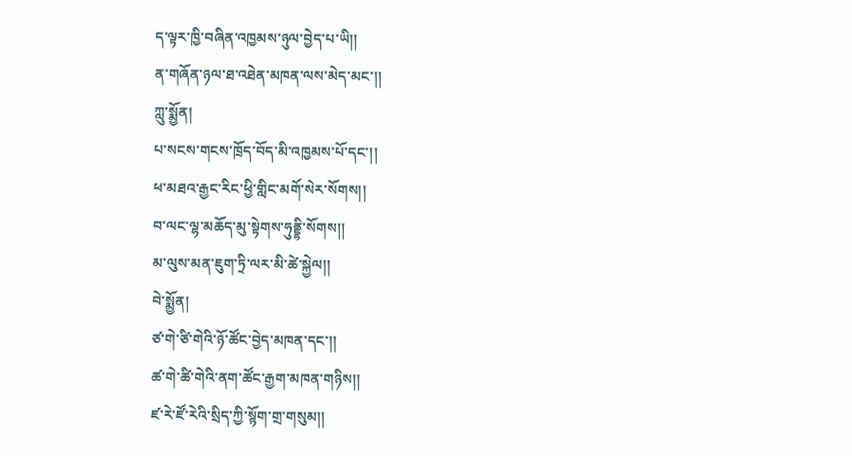ད་ལྟར་ཁྱི་བཞིན་འཁྱམས་ཉུལ་བྱེད་པ་ཡི།།
ན་གཞོན་ཉལ་ཐ་འཐེན་མཁན་ལས་མེད་མང་།།
ཀླུ་སྨྱོན།
པ་སངས་གངས་ཁྲོད་བོད་མི་འཁྱམས་པོ་དང་།།
ཕ་མཐའ་རྒྱང་རིང་ཕྱི་གླིང་མགོ་སེར་སོགས།།
བ་ལང་ལྷ་མཆོད་མུ་སྟེགས་ཧུནྡྷི་སོགས།།
མ་ལུས་མན་ཇུག་ཏྲི་ལར་མི་ཚེ་སྐྱེལ།།
བེ་སྨྱོན།
ཙ་གེ་ཙི་གེའི་ཉོ་ཚོང་བྱེད་མཁན་དང་།།
ཚ་གེ་ཚི་གེའི་ནག་ཚོང་རྒྱག་མཁན་གཉིས།།
ཛ་རེ་ཛོ་རེའི་སྲིད་ཀྱི་སྙོག་གྲ་གསུམ།།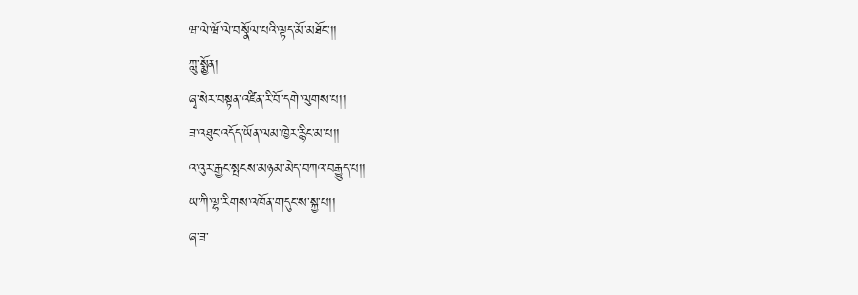ཝ་ལེ་ཝོ་ལེ་བསྣོལ་པའི་ལྟད་མོ་མཐོང་།།
ཀླུ་སྨྱོན།
ཞྭ་སེར་བསྟན་འཛིན་རི་བོ་དགེ་ལུགས་པ།།
ཟ་འཐུང་འདོད་ཡོན་ལམ་ཁྱེར་རྙིང་མ་པ།།
འ་འུར་རྒྱང་སྤངས་མཉམ་མེད་བཀའ་བརྒྱུད་པ།།
ཡ་ཀི་ལྷ་རིགས་འཁོན་གདུང་ས་སྐྱ་པ།།
ཞ་ཟ་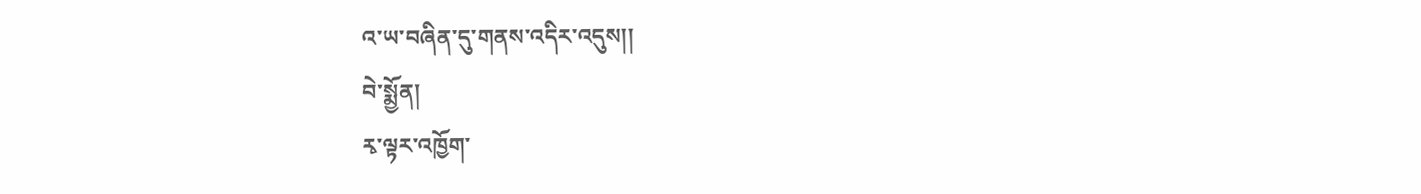འ་ཡ་བཞིན་དུ་གནས་འདིར་འདུས།།
བེ་སྨྱོན།
རྭ་ལྟར་འཁྱོག་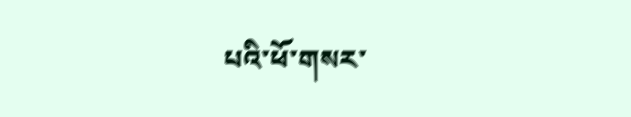པའི་ཕོ་གསར་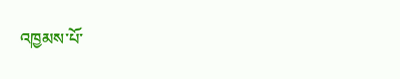འཁྱམས་པོ་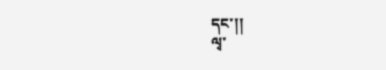དང་།།
ལྭ་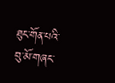ཐུང་གོན་པའི་བུ་མོ་གཞང་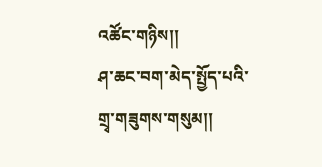འཚོང་གཉིས།།
ཤ་ཆང་བག་མེད་སྤྱོད་པའི་གྲྭ་གཟུགས་གསུམ།།